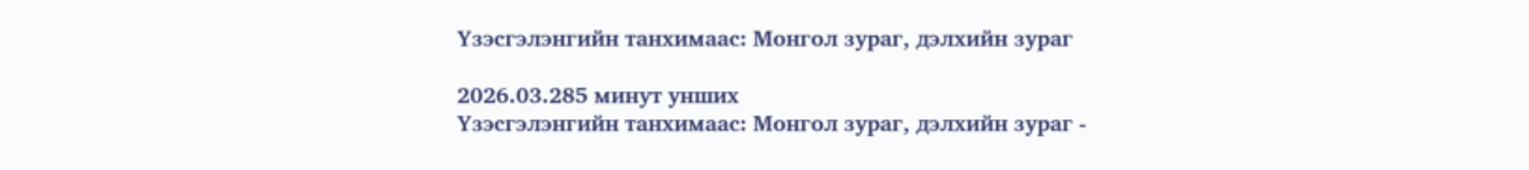Үзэсгэлэнгийн танхимаас: Монгол зураг, дэлхийн зураг

2026.03.285 минут унших
Үзэсгэлэнгийн танхимаас: Монгол зураг, дэлхийн зураг -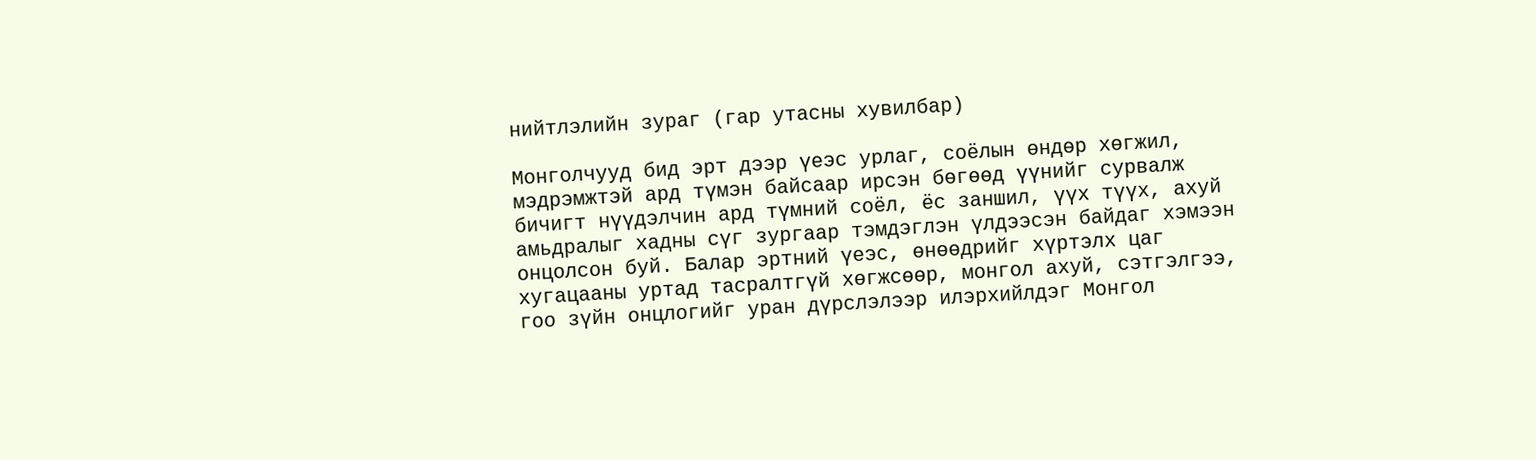нийтлэлийн зураг (гар утасны хувилбар)

Монголчууд бид эрт дээр үеэс урлаг, соёлын өндөр хөгжил, мэдрэмжтэй ард түмэн байсаар ирсэн бөгөөд үүнийг сурвалж бичигт нүүдэлчин ард түмний соёл, ёс заншил, үүх түүх, ахуй амьдралыг хадны сүг зургаар тэмдэглэн үлдээсэн байдаг хэмээн онцолсон буй. Балар эртний үеэс, өнөөдрийг хүртэлх цаг хугацааны уртад тасралтгүй хөгжсөөр, монгол ахуй, сэтгэлгээ, гоо зүйн онцлогийг уран дүрслэлээр илэрхийлдэг Монгол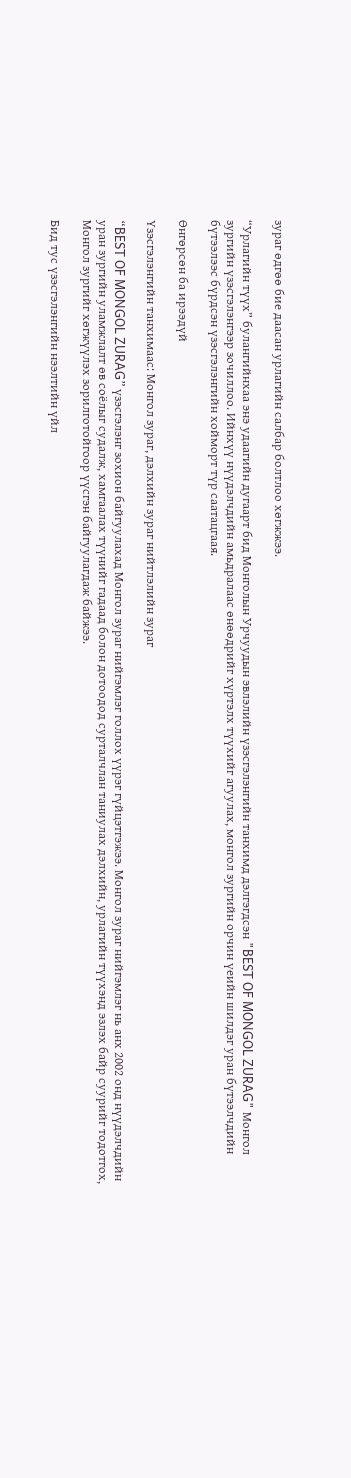зураг өдгөө бие даасан урлагийн салбар болтлоо хөгжжээ.

“Урлагийн түүх” булангийнхаа энэ удаагийн дугаарт бид Монголын Урчуудын эвлэлийн үзэсгэлэнгийн танхимд дэлгэгдсэн "BEST OF MONGOL ZURAG" Монгол зургийн үзэсгэлэнгээр зочиллоо. Ийнхүү нүүдэлчдийн амьдралаас өнөөдрийг хүртэлх түүхийг агуулах, монгол зургийн орчин үеийн шилдэг уран бүтээлчдийн бүтээлээс бүрдсэн үзэсгэлэнгийн хойморт түр саатацгаая.

Өнгөрсөн ба ирээдүй

Үзэсгэлэнгийн танхимаас: Монгол зураг, дэлхийн зураг нийтлэлийн зураг

“BEST OF MONGOL ZURAG” үзэсгэлэнг зохион байгуулахад Монгол зураг нийгэмлэг голлох үүрэг гүйцэтгэжээ. Монгол зураг нийгэмлэг нь анх 2002 онд нүүдэлчдийн уран зургийн уламжлалт өв соёлыг судалж, хамгаалах түүнийг гадаад болон дотоодод сурталчлан таниулах дэлхийн, урлагийн түүхэнд эзлэх байр суурийг тодотгох, Монгол зургийг хөгжүүлэх зорилготойгоор үүсгэн байгуулагдаж байжээ.

Бид тус үзэсгэлэнгийн нээлтийн үйл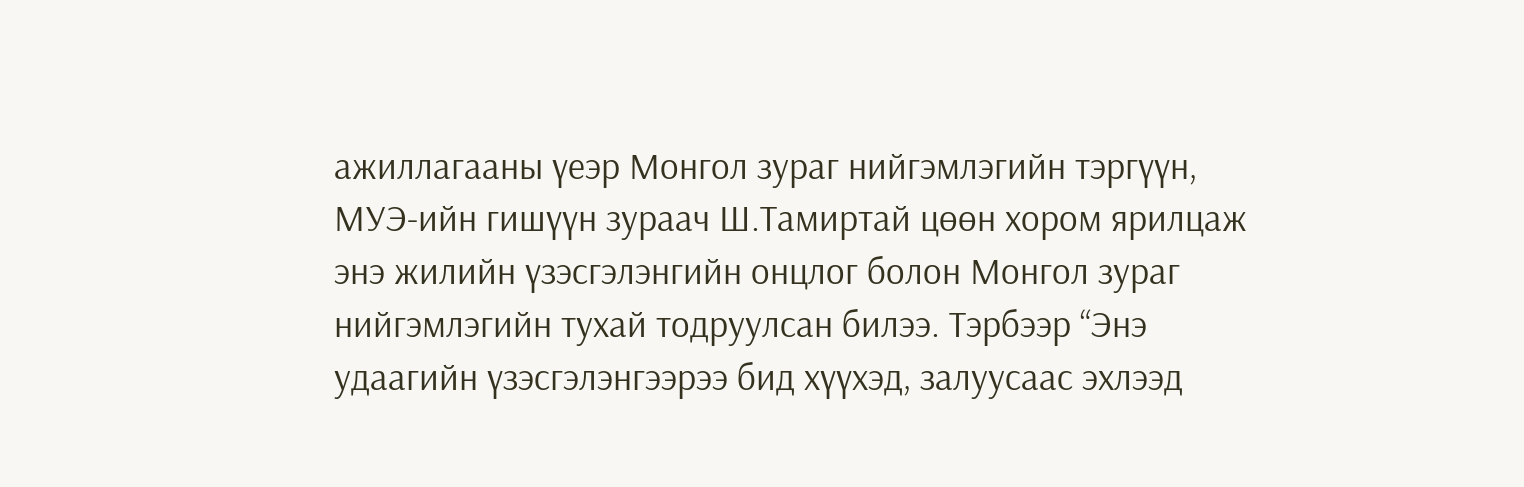ажиллагааны үеэр Монгол зураг нийгэмлэгийн тэргүүн, МУЭ-ийн гишүүн зураач Ш.Тамиртай цөөн хором ярилцаж энэ жилийн үзэсгэлэнгийн онцлог болон Монгол зураг нийгэмлэгийн тухай тодруулсан билээ. Тэрбээр “Энэ удаагийн үзэсгэлэнгээрээ бид хүүхэд, залуусаас эхлээд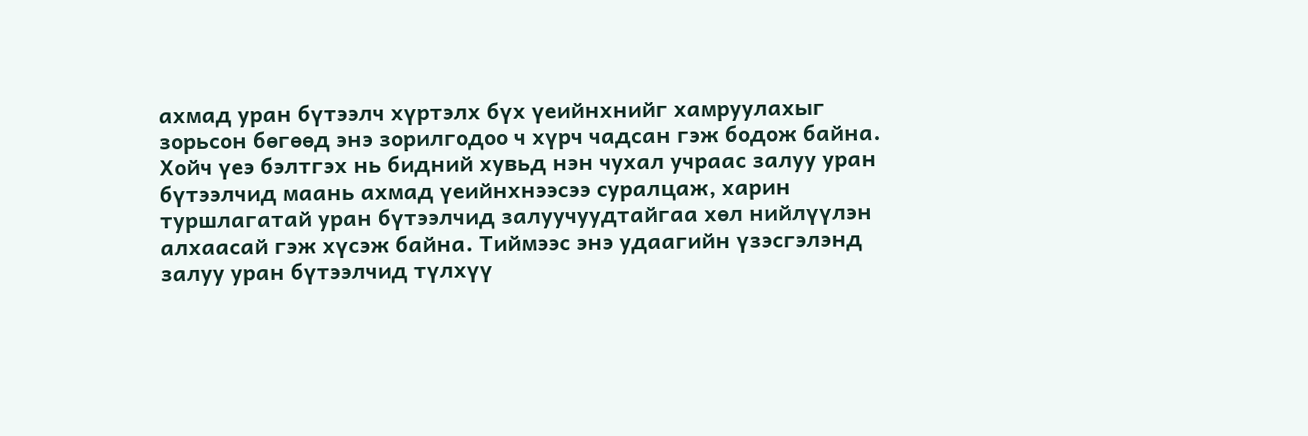ахмад уран бүтээлч хүртэлх бүх үеийнхнийг хамруулахыг зорьсон бөгөөд энэ зорилгодоо ч хүрч чадсан гэж бодож байна. Хойч үеэ бэлтгэх нь бидний хувьд нэн чухал учраас залуу уран бүтээлчид маань ахмад үеийнхнээсээ суралцаж, харин туршлагатай уран бүтээлчид залуучуудтайгаа хөл нийлүүлэн алхаасай гэж хүсэж байна. Тиймээс энэ удаагийн үзэсгэлэнд залуу уран бүтээлчид түлхүү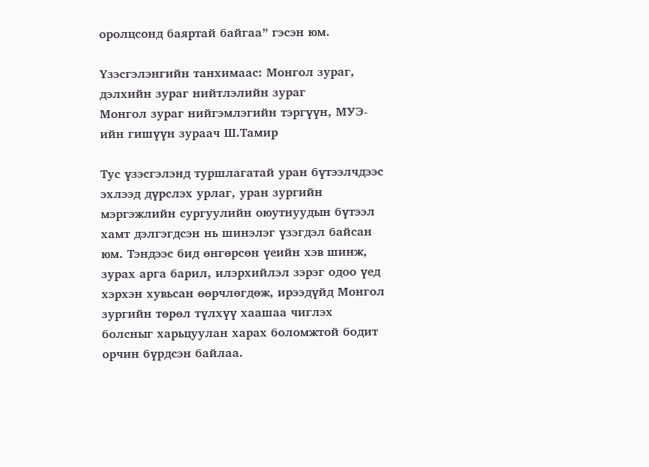оролцсонд баяртай байгаа” гэсэн юм.

Үзэсгэлэнгийн танхимаас: Монгол зураг, дэлхийн зураг нийтлэлийн зураг
Монгол зураг нийгэмлэгийн тэргүүн, МУЭ-ийн гишүүн зураач Ш.Тамир

Тус үзэсгэлэнд туршлагатай уран бүтээлчдээс эхлээд дүрслэх урлаг, уран зургийн мэргэжлийн сургуулийн оюутнуудын бүтээл хамт дэлгэгдсэн нь шинэлэг үзэгдэл байсан юм. Тэндээс бид өнгөрсөн үеийн хэв шинж, зурах арга барил, илэрхийлэл зэрэг одоо үед хэрхэн хувьсан өөрчлөгдөж, ирээдүйд Монгол зургийн төрөл түлхүү хаашаа чиглэх болсныг харьцуулан харах боломжтой бодит орчин бүрдсэн байлаа.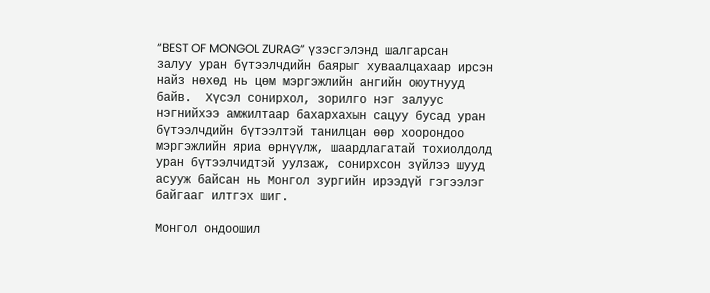“BEST OF MONGOL ZURAG” үзэсгэлэнд шалгарсан залуу уран бүтээлчдийн баярыг хуваалцахаар ирсэн найз нөхөд нь цөм мэргэжлийн ангийн оюутнууд байв.  Хүсэл сонирхол, зорилго нэг залуус нэгнийхээ амжилтаар бахархахын сацуу бусад уран бүтээлчдийн бүтээлтэй танилцан өөр хоорондоо мэргэжлийн яриа өрнүүлж, шаардлагатай тохиолдолд уран бүтээлчидтэй уулзаж, сонирхсон зүйлээ шууд асууж байсан нь Монгол зургийн ирээдүй гэгээлэг байгааг илтгэх шиг.

Монгол ондоошил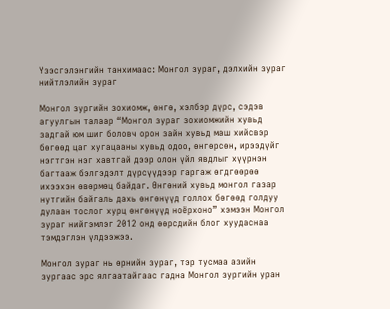Үзэсгэлэнгийн танхимаас: Монгол зураг, дэлхийн зураг нийтлэлийн зураг

Монгол зургийн зохиомж, өнгө, хэлбэр дүрс, сэдэв агуулгын талаар “Монгол зураг зохиомжийн хувьд задгай юм шиг боловч орон зайн хувьд маш хийсвэр бөгөөд цаг хугацааны хувьд одоо, өнгөрсөн, ирээдүйг нэгтгэн нэг хавтгай дээр олон үйл явдлыг хүүрнэн багтааж бэлгэдэлт дүрсүүдээр гаргаж өгдгөөрөө ихээхэн өвөрмөц байдаг. Өнгөний хувьд монгол газар нутгийн байгаль дахь өнгөнүүд голлох бөгөөд голдуу дулаан тослог хурц өнгөнүүд ноёрхоно” хэмээн Монгол зураг нийгэмлэг 2012 онд өөрсдийн блог хуудаснаа тэмдэглэн үлдээжээ.

Монгол зураг нь өрнийн зураг, тэр тусмаа азийн зургаас эрс ялгаатайгаас гадна Монгол зургийн уран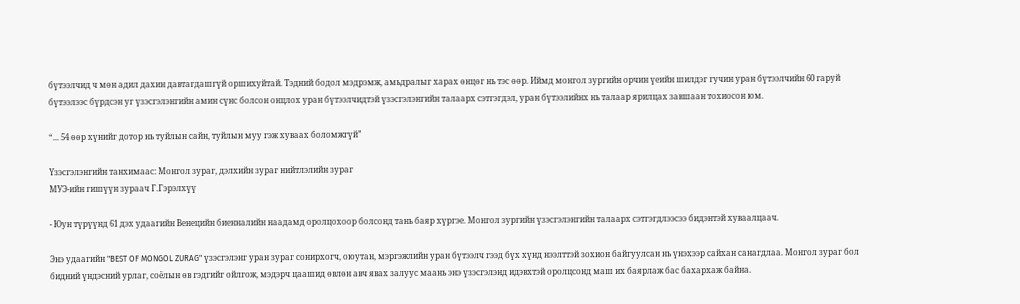бүтээлчид ч мөн адил дахин давтагдашгүй оршихуйтай. Тэдний бодол мэдрэмж, амьдралыг харах өнцөг нь тэс өөр. Иймд монгол зургийн орчин үеийн шилдэг гучин уран бүтээлчийн 60 гаруй бүтээлээс бүрдсэн уг үзэсгэлэнгийн амин сүнс болсон онцлох уран бүтээлчидтэй үзэсгэлэнгийн талаарх сэтгэгдэл, уран бүтээлийнх нь талаар ярилцах завшаан тохиосон юм.

“... 54 өөр хүнийг дотор нь туйлын сайн, туйлын муу гэж хуваах боломжгүй”

Үзэсгэлэнгийн танхимаас: Монгол зураг, дэлхийн зураг нийтлэлийн зураг
МУЭ-ийн гишүүн зураач Г.Гэрэлхүү

- Юун түрүүнд 61 дэх удаагийн Венецийн биенналийн наадамд оролцохоор болсонд тань баяр хүргэе. Монгол зургийн үзэсгэлэнгийн талаарх сэтгэгдлээсээ бидэнтэй хуваалцаач.

Энэ удаагийн "BEST OF MONGOL ZURAG" үзэсгэлэнг уран зураг сонирхогч, оюутан, мэргэжлийн уран бүтээлч гээд бүх хүнд нээлттэй зохион байгуулсан нь үнэхээр сайхан санагдлаа. Монгол зураг бол бидний үндэсний урлаг, соёлын өв гэдгийг ойлгож, мэдэрч цаашид өвлөн авч явах залуус маань энэ үзэсгэлэнд идэвхтэй оролцсонд маш их баярлаж бас бахархаж байна.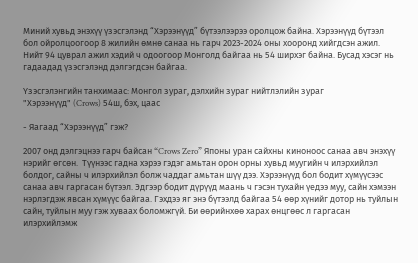Миний хувьд энэхүү үзэсгэлэнд “Хэрээнүүд” бүтээлээрээ оролцож байна. Хэрээнүүд бүтээл бол ойролцоогоор 8 жилийн өмнө санаа нь гарч 2023-2024 оны хооронд хийгдсэн ажил. Нийт 94 цуврал ажил хэдий ч одоогоор Монголд байгаа нь 54 ширхэг байна. Бусад хэсэг нь гадаадад үзэсгэлэнд дэлгэгдсэн байгаа.

Үзэсгэлэнгийн танхимаас: Монгол зураг, дэлхийн зураг нийтлэлийн зураг
"Хэрээнүүд" (Crows) 54ш, бэх, цаас

- Яагаад “Хэрээнүүд” гэж?

2007 онд дэлгэцнээ гарч байсан “Crows Zero” Японы уран сайхны киноноос санаа авч энэхүү нэрийг өгсөн.  Түүнээс гадна хэрээ гэдэг амьтан орон орны хувьд муугийн ч илэрхийлэл болдог, сайны ч илэрхийлэл болж чаддаг амьтан шүү дээ. Хэрээнүүд бол бодит хүмүүсээс санаа авч гаргасан бүтээл. Эдгээр бодит дүрүүд маань ч гэсэн тухайн үедээ муу, сайн хэмээн нэрлэгдэж явсан хүмүүс байгаа. Гэхдээ яг энэ бүтээлд байгаа 54 өөр хүнийг дотор нь туйлын сайн, туйлын муу гэж хуваах боломжгүй. Би өөрийнхөө харах өнцгөөс л гаргасан илэрхийлэмж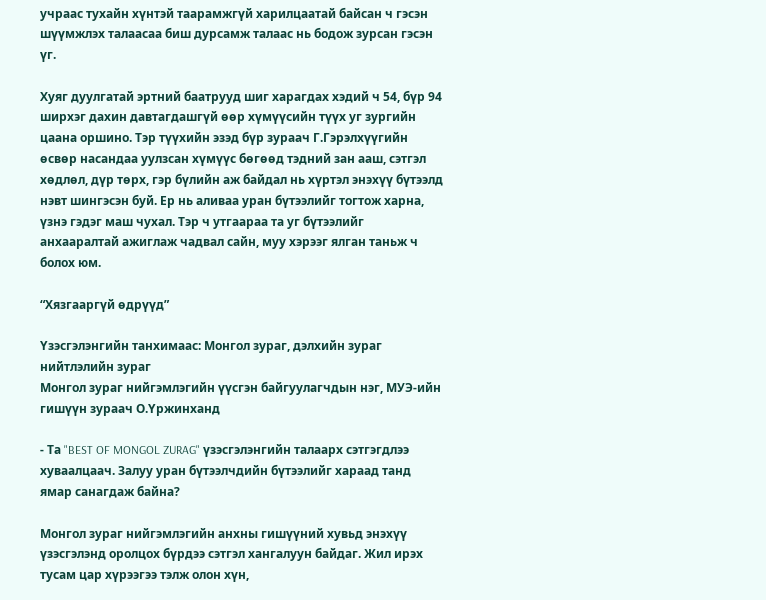учраас тухайн хүнтэй таарамжгүй харилцаатай байсан ч гэсэн шүүмжлэх талаасаа биш дурсамж талаас нь бодож зурсан гэсэн үг.

Хуяг дуулгатай эртний баатрууд шиг харагдах хэдий ч 54, бүр 94 ширхэг дахин давтагдашгүй өөр хүмүүсийн түүх уг зургийн цаана оршино. Тэр түүхийн эзэд бүр зураач Г.Гэрэлхүүгийн өсвөр насандаа уулзсан хүмүүс бөгөөд тэдний зан ааш, сэтгэл хөдлөл, дүр төрх, гэр бүлийн аж байдал нь хүртэл энэхүү бүтээлд нэвт шингэсэн буй. Ер нь аливаа уран бүтээлийг тогтож харна, үзнэ гэдэг маш чухал. Тэр ч утгаараа та уг бүтээлийг анхааралтай ажиглаж чадвал сайн, муу хэрээг ялган таньж ч болох юм.

“Хязгааргүй өдрүүд”

Үзэсгэлэнгийн танхимаас: Монгол зураг, дэлхийн зураг нийтлэлийн зураг
Монгол зураг нийгэмлэгийн үүсгэн байгуулагчдын нэг, МУЭ-ийн гишүүн зураач О.Үржинханд

- Та "BEST OF MONGOL ZURAG" үзэсгэлэнгийн талаарх сэтгэгдлээ хуваалцаач. Залуу уран бүтээлчдийн бүтээлийг хараад танд ямар санагдаж байна?

Монгол зураг нийгэмлэгийн анхны гишүүний хувьд энэхүү үзэсгэлэнд оролцох бүрдээ сэтгэл хангалуун байдаг. Жил ирэх тусам цар хүрээгээ тэлж олон хүн,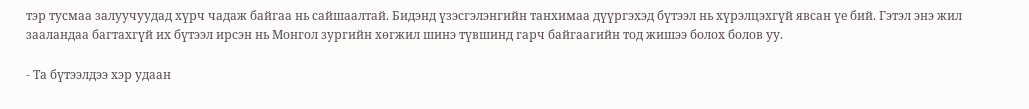тэр тусмаа залуучуудад хүрч чадаж байгаа нь сайшаалтай. Бидэнд үзэсгэлэнгийн танхимаа дүүргэхэд бүтээл нь хүрэлцэхгүй явсан үе бий. Гэтэл энэ жил зааландаа багтахгүй их бүтээл ирсэн нь Монгол зургийн хөгжил шинэ түвшинд гарч байгаагийн тод жишээ болох болов уу.

- Та бүтээлдээ хэр удаан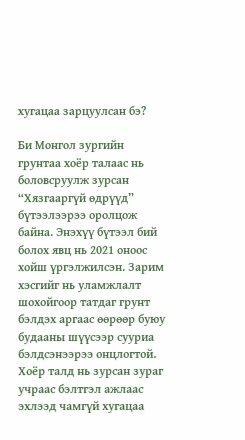хугацаа зарцуулсан бэ?

Би Монгол зургийн грунтаа хоёр талаас нь боловсруулж зурсан “Хязгааргүй өдрүүд” бүтээлээрээ оролцож байна. Энэхүү бүтээл бий болох явц нь 2021 оноос хойш үргэлжилсэн. Зарим хэсгийг нь уламжлалт шохойгоор татдаг грунт бэлдэх аргаас өөрөөр буюу будааны шүүсээр сууриа бэлдсэнээрээ онцлогтой. Хоёр талд нь зурсан зураг учраас бэлтгэл ажлаас эхлээд чамгүй хугацаа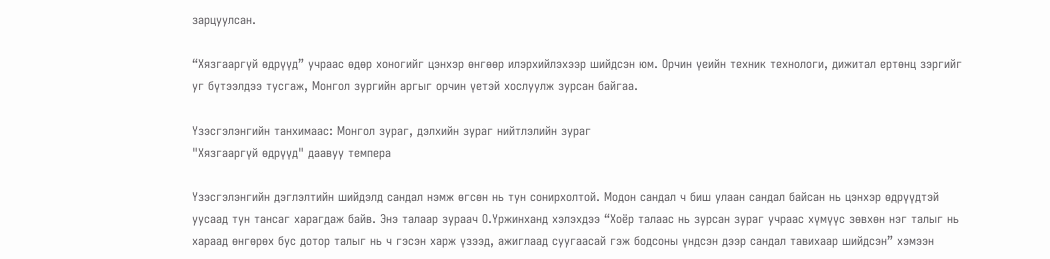зарцуулсан.

“Хязгааргүй өдрүүд” учраас өдөр хоногийг цэнхэр өнгөөр илэрхийлэхээр шийдсэн юм. Орчин үеийн техник технологи, дижитал ертөнц зэргийг уг бүтээлдээ тусгаж, Монгол зургийн аргыг орчин үетэй хослуулж зурсан байгаа.

Үзэсгэлэнгийн танхимаас: Монгол зураг, дэлхийн зураг нийтлэлийн зураг
"Хязгааргүй өдрүүд" даавуу темпера

Үзэсгэлэнгийн дэглэлтийн шийдэлд сандал нэмж өгсөн нь тун сонирхолтой. Модон сандал ч биш улаан сандал байсан нь цэнхэр өдрүүдтэй уусаад тун тансаг харагдаж байв. Энэ талаар зураач О.Үржинханд хэлэхдээ “Хоёр талаас нь зурсан зураг учраас хүмүүс зөвхөн нэг талыг нь хараад өнгөрөх бус дотор талыг нь ч гэсэн харж үзээд, ажиглаад суугаасай гэж бодсоны үндсэн дээр сандал тавихаар шийдсэн” хэмээн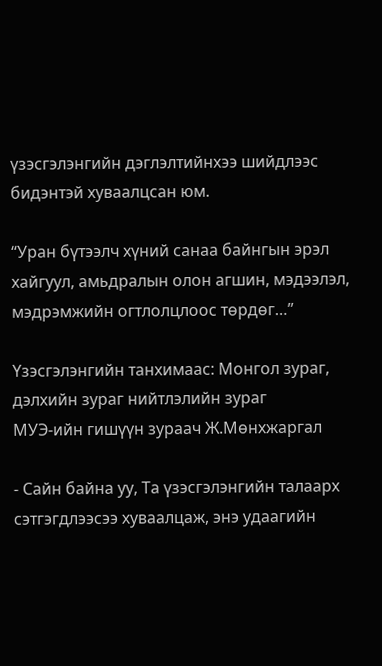үзэсгэлэнгийн дэглэлтийнхээ шийдлээс бидэнтэй хуваалцсан юм.

“Уран бүтээлч хүний санаа байнгын эрэл хайгуул, амьдралын олон агшин, мэдээлэл, мэдрэмжийн огтлолцлоос төрдөг…”

Үзэсгэлэнгийн танхимаас: Монгол зураг, дэлхийн зураг нийтлэлийн зураг
МУЭ-ийн гишүүн зураач Ж.Мөнхжаргал

- Сайн байна уу, Та үзэсгэлэнгийн талаарх сэтгэгдлээсээ хуваалцаж, энэ удаагийн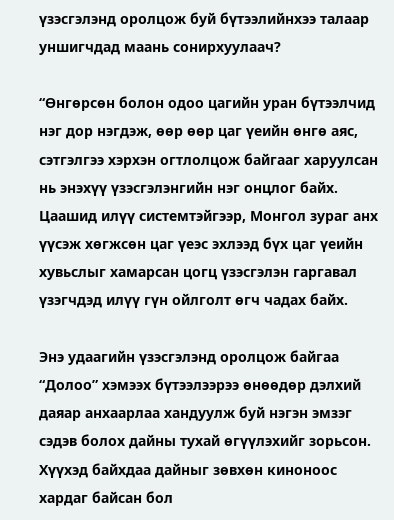үзэсгэлэнд оролцож буй бүтээлийнхээ талаар уншигчдад маань сонирхуулаач?

“Өнгөрсөн болон одоо цагийн уран бүтээлчид нэг дор нэгдэж, өөр өөр цаг үеийн өнгө аяс, сэтгэлгээ хэрхэн огтлолцож байгааг харуулсан нь энэхүү үзэсгэлэнгийн нэг онцлог байх. Цаашид илүү системтэйгээр, Монгол зураг анх үүсэж хөгжсөн цаг үеэс эхлээд бүх цаг үеийн хувьслыг хамарсан цогц үзэсгэлэн гаргавал үзэгчдэд илүү гүн ойлголт өгч чадах байх.

Энэ удаагийн үзэсгэлэнд оролцож байгаа “Долоо” хэмээх бүтээлээрээ өнөөдөр дэлхий даяар анхаарлаа хандуулж буй нэгэн эмзэг сэдэв болох дайны тухай өгүүлэхийг зорьсон. Хүүхэд байхдаа дайныг зөвхөн киноноос хардаг байсан бол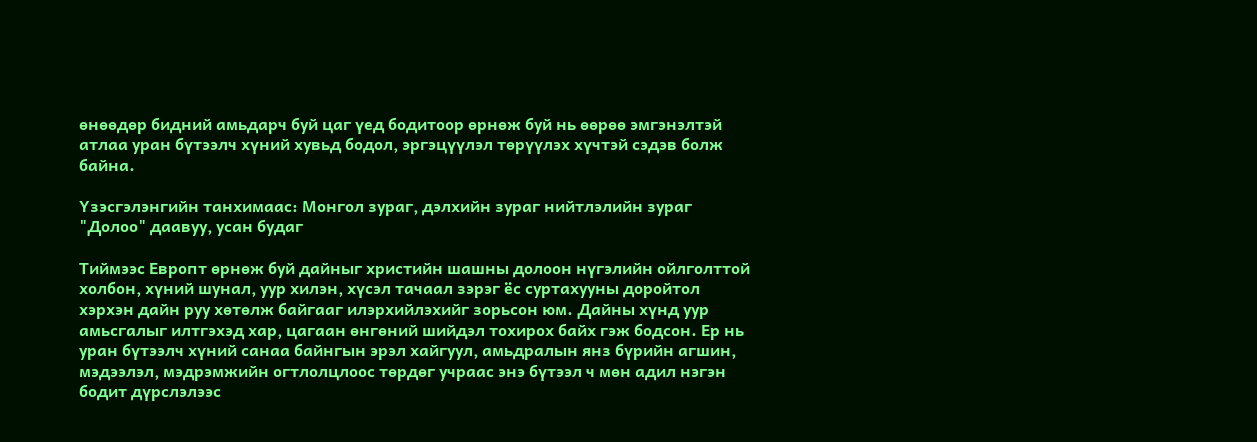өнөөдөр бидний амьдарч буй цаг үед бодитоор өрнөж буй нь өөрөө эмгэнэлтэй атлаа уран бүтээлч хүний хувьд бодол, эргэцүүлэл төрүүлэх хүчтэй сэдэв болж байна.

Үзэсгэлэнгийн танхимаас: Монгол зураг, дэлхийн зураг нийтлэлийн зураг
"Долоо" даавуу, усан будаг

Тиймээс Европт өрнөж буй дайныг христийн шашны долоон нүгэлийн ойлголттой холбон, хүний шунал, уур хилэн, хүсэл тачаал зэрэг ёс суртахууны доройтол хэрхэн дайн руу хөтөлж байгааг илэрхийлэхийг зорьсон юм. Дайны хүнд уур амьсгалыг илтгэхэд хар, цагаан өнгөний шийдэл тохирох байх гэж бодсон. Ер нь уран бүтээлч хүний санаа байнгын эрэл хайгуул, амьдралын янз бүрийн агшин, мэдээлэл, мэдрэмжийн огтлолцлоос төрдөг учраас энэ бүтээл ч мөн адил нэгэн бодит дүрслэлээс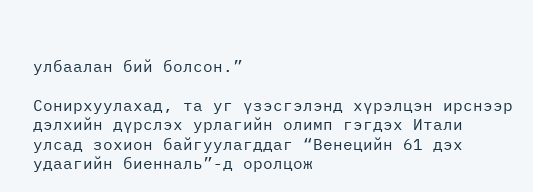улбаалан бий болсон.”

Сонирхуулахад, та уг үзэсгэлэнд хүрэлцэн ирснээр дэлхийн дүрслэх урлагийн олимп гэгдэх Итали улсад зохион байгуулагддаг “Венецийн 61 дэх удаагийн биенналь”-д оролцож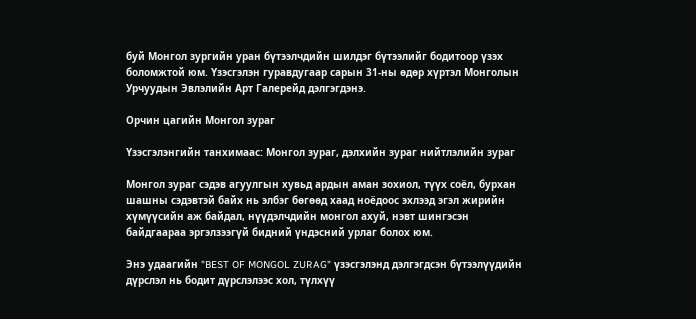буй Монгол зургийн уран бүтээлчдийн шилдэг бүтээлийг бодитоор үзэх боломжтой юм. Үзэсгэлэн гуравдугаар сарын 31-ны өдөр хүртэл Монголын Урчуудын Эвлэлийн Арт Галерейд дэлгэгдэнэ.

Орчин цагийн Монгол зураг

Үзэсгэлэнгийн танхимаас: Монгол зураг, дэлхийн зураг нийтлэлийн зураг

Монгол зураг сэдэв агуулгын хувьд ардын аман зохиол, түүх соёл, бурхан шашны сэдэвтэй байх нь элбэг бөгөөд хаад ноёдоос эхлээд эгэл жирийн хүмүүсийн аж байдал, нүүдэлчдийн монгол ахуй, нэвт шингэсэн байдгаараа эргэлзээгүй бидний үндэсний урлаг болох юм.

Энэ удаагийн "BEST OF MONGOL ZURAG" үзэсгэлэнд дэлгэгдсэн бүтээлүүдийн дүрслэл нь бодит дүрслэлээс хол, түлхүү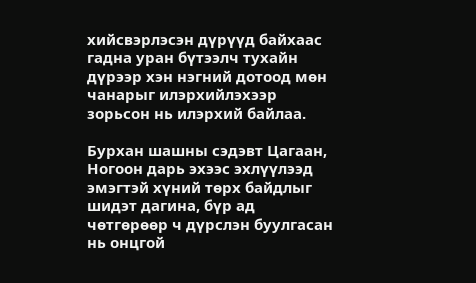хийсвэрлэсэн дүрүүд байхаас гадна уран бүтээлч тухайн дүрээр хэн нэгний дотоод мөн чанарыг илэрхийлэхээр зорьсон нь илэрхий байлаа.

Бурхан шашны сэдэвт Цагаан, Ногоон дарь эхээс эхлүүлээд эмэгтэй хүний төрх байдлыг шидэт дагина, бүр ад чөтгөрөөр ч дүрслэн буулгасан нь онцгой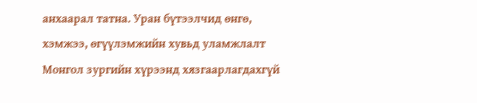анхаарал татна. Уран бүтээлчид өнгө, хэмжээ, өгүүлэмжийн хувьд уламжлалт Монгол зургийн хүрээнд хязгаарлагдахгүй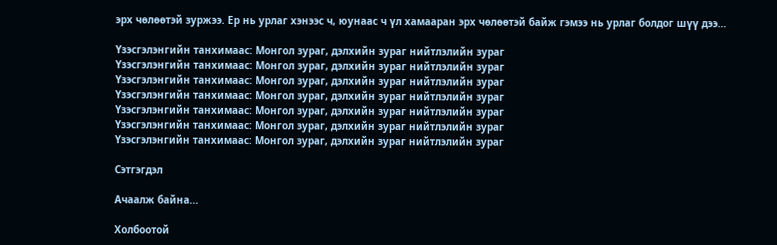эрх чөлөөтэй зуржээ. Ер нь урлаг хэнээс ч, юунаас ч үл хамааран эрх чөлөөтэй байж гэмээ нь урлаг болдог шүү дээ…

Үзэсгэлэнгийн танхимаас: Монгол зураг, дэлхийн зураг нийтлэлийн зураг
Үзэсгэлэнгийн танхимаас: Монгол зураг, дэлхийн зураг нийтлэлийн зураг
Үзэсгэлэнгийн танхимаас: Монгол зураг, дэлхийн зураг нийтлэлийн зураг
Үзэсгэлэнгийн танхимаас: Монгол зураг, дэлхийн зураг нийтлэлийн зураг
Үзэсгэлэнгийн танхимаас: Монгол зураг, дэлхийн зураг нийтлэлийн зураг
Үзэсгэлэнгийн танхимаас: Монгол зураг, дэлхийн зураг нийтлэлийн зураг
Үзэсгэлэнгийн танхимаас: Монгол зураг, дэлхийн зураг нийтлэлийн зураг

Сэтгэгдэл

Ачаалж байна...

Холбоотой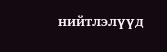нийтлэлүүд